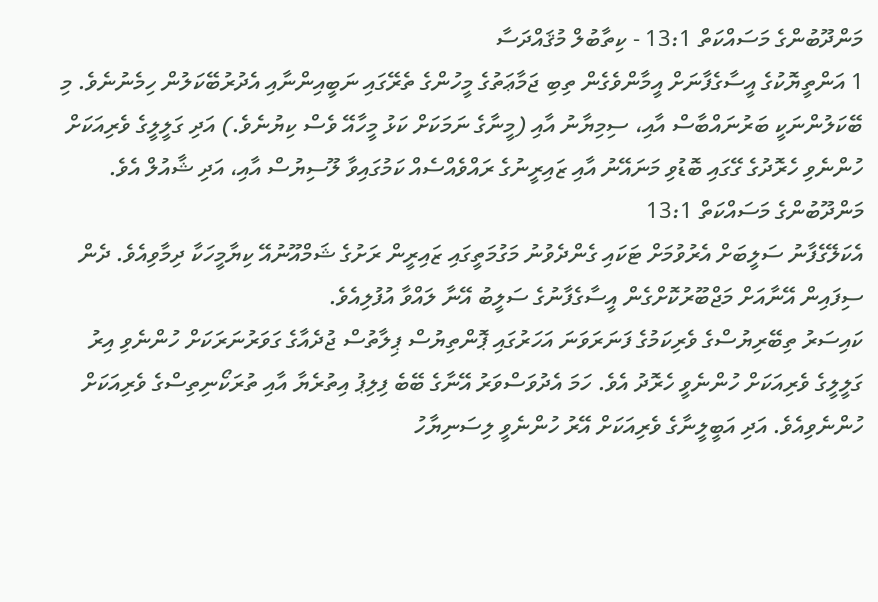މަންދޫބުންގެ މަސައްކަތް 13:1 - ކިތާބުލް މުޤައްދަސާ
1 އަންތީޔޮކުގެ އީސާގެފާނަށް އީމާންވެގެން ތިބި ޖަމާޢަތުގެ މީހުންގެ ތެރޭގައި ނަބީއިންނާއި އެދުރުބޭކަލުން ހިމެނުނެވެ. މި ބޭކަލުންނަކީ ބަރުނައްބާސް އާއި، ސިމިޔާނު އާއި (މީނާގެ ނަމަކަށް ކަޅު މީހާއޭ ވެސް ކިޔުނެވެ.) އަދި ގަލީލީގެ ވެރިއަކަށް ހުންނެވި ހެރޮދުގެ ގޭގައި ބޮޑުވި މަނައޭނު އާއި ޒައިރީނުގެ ރައްވެއްސެއް ކަމުގައިވާ ލޫސިޔުސް އާއި، އަދި ޝާއުލް އެވެ.
މަންދޫބުންގެ މަސައްކަތް 13:1
އެކަލޭގެފާނު ސަލީބަށް އެރުވުމަށް ޓަކައި ގެންދެވުނު މަގުމަތީގައި ޒައިރީން ރަށުގެ ޝަމްއޫނުއޭ ކިޔާމީހަކާ ދިމާވިއެވެ. ދެން ސިފައިން އޭނާއަށް މަޖްބޫރުކޮށްގެން އީސާގެފާނުގެ ސަލީބު އޭނާ ލައްވާ އުފުލިއެވެ.
ކައިސަރު ތިބޭރިޔުސްގެ ވެރިކަމުގެ ފަނަރަވަނަ އަހަރުގައި ޕޮންތިޔުސް ޕިލާތުސް ޖުދެއާގެ ގަވަރުނަރަކަށް ހުންނެވި އިރު ގަލީލީގެ ވެރިއަކަށް ހުންނެވީ ހެރޮދު އެވެ. ހަމަ އެދުވަސްވަރު އޭނާގެ ބޭބެ ފިލިޕު އިތުރެޔާ އާއި ތުރަކޯނިތިސްގެ ވެރިއަކަށް ހުންނެވިއެވެ. އަދި އަބީލީނާގެ ވެރިއަކަށް އޭރު ހުންނެވީ ލިސަނިޔާހު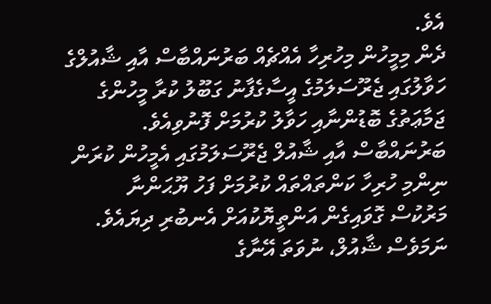އެވެ.
ދެން މިމީހުން މިހުރިހާ އެއްޗެއް ބަރުނައްބާސް އާއި ޝާއުލްގެ ހަވާލުގައި ޖެރޫސަލަމުގެ އީސާގެފާނު ގަބޫލު ކުރާ މީހުންގެ ޖަމާޢަތުގެ ބޮޑުންނާއި ހަވާލު ކުރުމަށް ފޮނުވިއެވެ.
ބަރުނައްބާސް އާއި ޝާއުލް ޖެރޫސަލަމުގައި އެމީހުން ކުރަން ނިންމި ހުރިހާ ކަންތައްތައް ކުރުމަށް ފަހު ޔޫޙަންނާ މަރުކުސް ގޮވައިގެން އަންތީޔޮކުއަށް އެނބުރި ދިޔައެވެ.
ނަމަވެސް ޝާއުލް، ނުވަތަ އޭނާގެ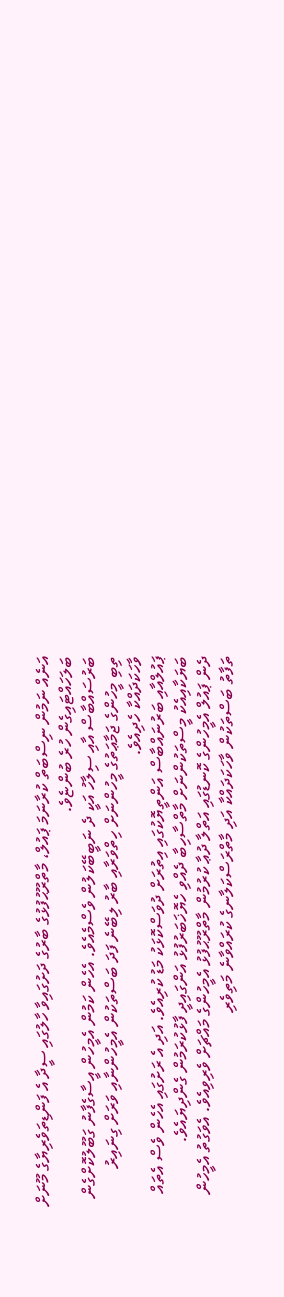އަނެއް ނަމުން ނިސްބަތް ކުރާނަމަ ޕައުލް، މާތްރޫޙުފުޅުގެ ބާރުގެ ދަށުގައިވާ ހާލުގައި ސީދާ އެ ފަންޑިތަވެރިޔާގެ މޫނަށް ބަލަހައްޓައިގެން ހުރެ ބުންޏެވެ.
ބަރުސައްބާސް އާއި ސިލާހު އަކީ ދެ ނަބީބޭކަލުން ވެސްމެއެވެ. އެހެން ކަމުން އެމީހުން އީސާގެފާނު ގަބޫލުކޮށްގެން ތިބި މީހުންގެ ޖަމާޢަތުގެ މީހުންނަށް ހިތްވަރާއި ބާރު ލިބޭނެ ފަދަ ބަސްތަކުން އެމީހުންނާއި ވަރަށް ގިނައިރު ވާހަކަދައްކާ ހެދިއެވެ.
ޕައުލްއާއި ބަރުނައްބާސް އަންތީޔޮކުގައި އިތުރަށް ދުވަސްކޮޅަކު މަޑު ކުރިއެވެ. އަދި އެ ރަށުގައި އެހެން ވެސް އެތައް ބަޔަކާއިއެކު މީސްތަކުންނަށް މާތްސާހިބާ ދެއްވި ހެޔޮޚަބަރުފުޅު އަންގައިދީ ފާޅުކުރަމުން ގެންދިޔައެވެ.
ދެން ޕައުލް އެމީހުންގެ ކޮނޑުގައި އަތްލާ ދުޢާ ކުރުމުން މާތްރޫޙުފުޅު އެމީހުންގެ މައްޗަށް ވެރިވިއެވެ. އެވަގުތު އެމީހުން ތަފާތު ބަސްތަކުން ވާހަކަދައްކާ އަދި މާތްރަސްކަލާނގެ ކުރައްވާނެ މަތިވެރި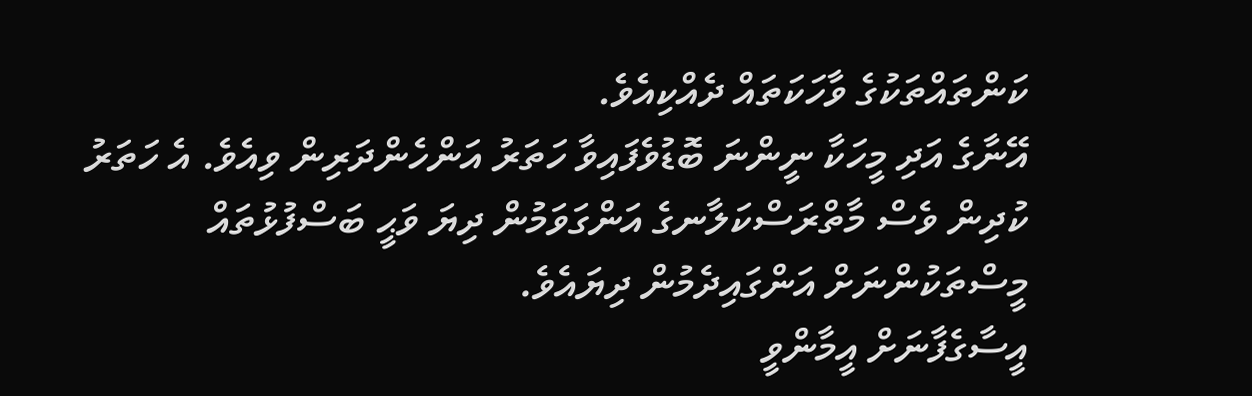ކަންތައްތަކުގެ ވާހަކަތައް ދެއްކިއެވެ.
އޭނާގެ އަދި މީހަކާ ނީންނަ ބޮޑުވެފައިވާ ހަތަރު އަންހެންދަރިން ވިއެވެ. އެ ހަތަރު ކުދިން ވެސް މާތްރަސްކަލާނގެ އަންގަވަމުން ދިޔަ ވަޙީ ބަސްފުޅުތައް މީސްތަކުންނަށް އަންގައިދެމުން ދިޔައެވެ.
އީސާގެފާނަށް އީމާންވީ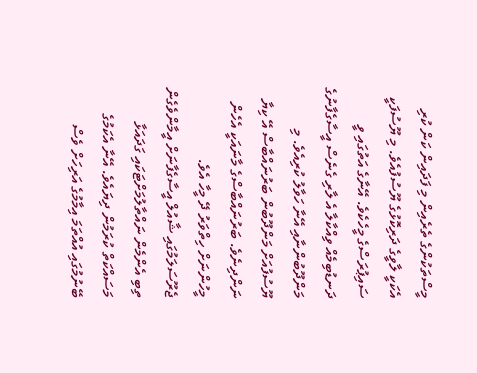މީސްތަކުންގެ ތެރެއިން މި ފަދައިން ކަން ކުރި އެކަކީ ލާވީގެ ދަރިކޮޅުގެ ޔޫސުފުއެވެ. މި ޔޫސުފަކީ ސައިޕުރަސްގެ މީހެކެވެ. އޭނާގެ އަތުގައި ވީ ދަނޑުބިމެއް ވިއްކާލާ އެ ލާރި ގެނެސް އީސާގެފާނުގެ މަންދޫބުންނާއި އޭނާ ހަވާލު ކުރިއެވެ. މި ޔޫސުފުއަށް މަންދޫބުން ބަރުނައްބާސް އޭ ކިޔާ ނަންދިނެވެ. ބަރުނައްބާސްގެ މާނައަކީ އެހެން މީހުންނަށް ހިތްވަރު ދޭ މީހާ އެވެ.
ޖެރޫސަލަމުގައި ޝާއުލް އީސާގެފާނަށް އީމާންވެގެން ތިބި އެންމެން ނައްތާލުމަށްޓަކައި ގަދައަޅާ މަސައްކަތް ކުރަމުން ދިޔައެވެ. އޭނާ އެކަމުގެ ބޭނުމުގައި އުއްތަމަ އިމާމުގެ އަރިހަށް ވެސް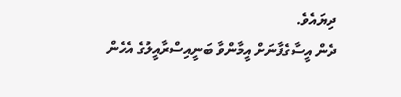ދިޔައެވެ.
ދެން އީސާގެފާނަށް އީމާންވާ ބަނީއިސްރާއީލުގެ އެހެން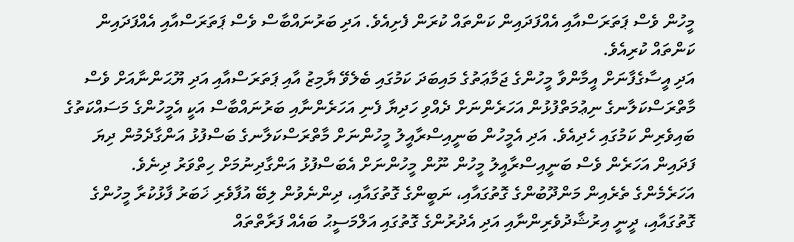މީހުން ވެސް ޕަތަރަސްއާއި އެއްފަދައިން ކަންތައް ކުރަން ފެށިއެވެ. އަދި ބަރުނައްބާސް ވެސް ޕަތަރަސްއާއި އެއްފަދައިން ކަންތައް ކުރިއެވެ.
އަދި އީސާގެފާނަށް އީމާންވާ މީހުންގެ ޖަމާޢަތުގެ މައިބަދަ ކަމުގައި ބެލެވޭ ޔާމިޒު އާއި ޕަތަރަސްއާއި އަދި ޔޫޙަންނާއަށް ވެސް މާތްރަސްކަލާނގެ ނިޢުމަތްފުޅުން އަހަރެންނަށް ދެއްވި ހަދިޔާ ފެނި އަހަރެންނާއި ބަރުނައްބާސް އަކީ އެމީހުންގެ މަސައްކަތުގެ ބައިވެރިން ކަމުގައި ހެދިއެވެ. އަދި އެމީހުން ބަނީއިސްރާއީލު މީހުންނަށް މާތްރަސްކަލާނގެ ބަސްފުޅު އަންގާދެމުން ދިޔަ ފަދައިން އަހަރެން ވެސް ބަނީއިސްރާއީލު މީހުން ނޫން މީހުންނަށް އެބަސްފުޅު އަންގާދިނުމަށް ހިތްވަރު ދިނެވެ.
އަހަރެމެންގެ ތެރެއިން މަންދޫބުންގެ ގޮތުގައާއި، ނަބީންގެ ގޮތުގައާއި، ދިންނެވުން ލިބޭ އުފާވެރި ޚަބަރު ފާޅުކުރާ މީހުންގެ ގޮތުގައާއި، ދީނީ އިރުޝާދުވެރިންނާއި އަދި އެދުރުންގެ ގޮތުގައި އަލްމަސީޙު ބައެއް ފަރާތްތައް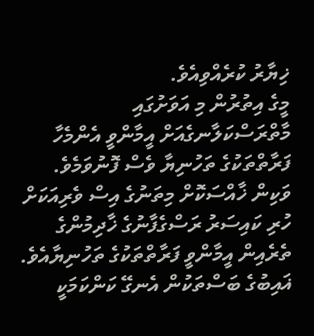ޚިޔާރު ކުރެއްވިއެވެ.
މީގެ އިތުރުން މި އަވަށުގައި މާތްރަސްކަލާނގެއަށް އީމާންވީ އެންމެހާ ފަރާތްތަކުގެ ތަހުނިޔާ ވެސް ފޮނުވަމެވެ. ވަކިން ޚާއްސަކޮށް މިތަނުގެ އިސް ވެރިއަކަށް ހުރި ކައިސަރު ރަސްގެފާނުގެ ޚާދިމުންގެ ތެރެއިން އީމާންވީ ފަރާތްތަކުގެ ތަހުނިޔާއެވެ.
ޣައިބުގެ ބަސްތަކުން އެނގޭ ކަންކަމަކީ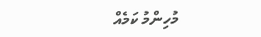މުހިންމު ކަމެއް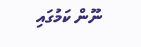ނޫން ކަމުގައި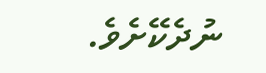ނުދެކޭށެވެ.